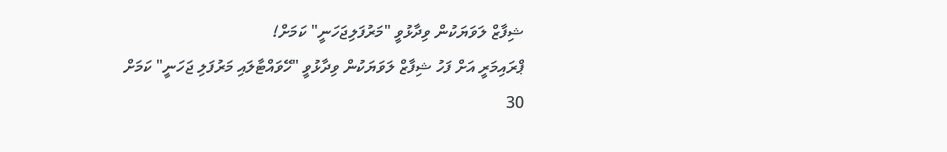ޝިފާޒް ލަވަޔަކުން ވިދާޅުވީ "މަރުފަލިޖަހަނީ" ކަމަށް!
ޕްރައިމަރީ އަށް ފަހު ޝިފާޒް ލަވަޔަކުން ވިދާޅުވީ "ހޭވައްޓާލައި މަރުފަލި ޖަހަނީ" ކަމަށް
30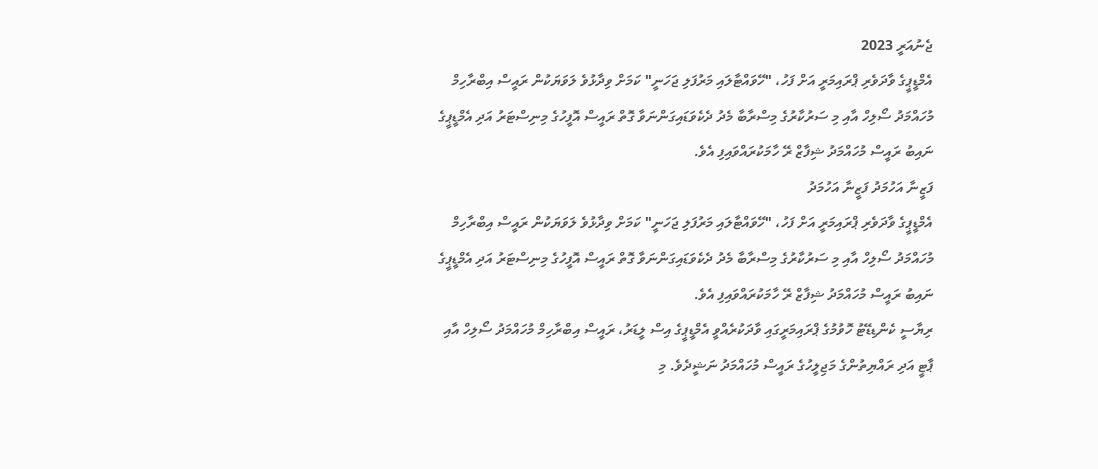ޖެނުއަރީ 2023
އެމްޑީޕީގެ ވާދަވެރި ޕްރައިމަރީ އަށް ފަހު، "ހޭވައްޓާލައި މަރުފަލި ޖަހަނީ" ކަމަށް ވިދާޅުވެ ލަވަޔަކުން ރައީސް އިބްރާހިމް މުހައްމަދު ސޯލިހް އާއި މި ސަރުކާރުގެ މިސްރާބާ މެދު ދެކެވަޑައިގަންނަވާ ގޮތް ރައީސް އޮފީހުގެ މިނިސްޓަރު އަދި އެމްޑީޕީގެ ނައިބު ރައީސް މުހައްމަދު ޝިފާޒް ރޭ ހާމަކުރައްވައިފި އެވެ.
ފަޒީނާ އަހުމަދު ފަޒީނާ އަހުމަދު
އެމްޑީޕީގެ ވާދަވެރި ޕްރައިމަރީ އަށް ފަހު، "ހޭވައްޓާލައި މަރުފަލި ޖަހަނީ" ކަމަށް ވިދާޅުވެ ލަވަޔަކުން ރައީސް އިބްރާހިމް މުހައްމަދު ސޯލިހް އާއި މި ސަރުކާރުގެ މިސްރާބާ މެދު ދެކެވަޑައިގަންނަވާ ގޮތް ރައީސް އޮފީހުގެ މިނިސްޓަރު އަދި އެމްޑީޕީގެ ނައިބު ރައީސް މުހައްމަދު ޝިފާޒް ރޭ ހާމަކުރައްވައިފި އެވެ.
ރިޔާސީ ކެންޑިޑޭޓު ހޮވުމުގެ ޕްރައިމަރީގައި ވާދަކުރެއްވީ އެމްޑީޕީގެ އިސް ލީޑަރު، ރައީސް އިބްރާހިމް މުހައްމަދު ސޯލިހް އާއި ޕާޓީ އަދި ރައްޔިތުންގެ މަޖިލީހުގެ ރައީސް މުހައްމަދު ނަޝީދެވެ. މި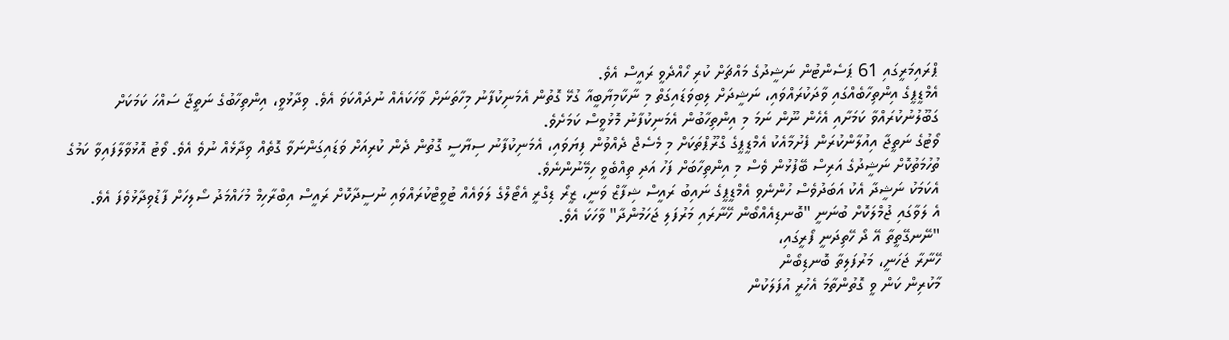ޕްރައިމަރީގައި 61 ޕަސެންޓުން ނަޝީދުގެ މައްޗަށް ކުރި ހޯއްދެވީ ރައީސް އެވެ.
އެމްޑީޕީގެ އިންތިހާބެއްގައި ވާދަކުރައްވައި، ނަޝީދަށް ލިބިވަޑައިގަތް މި ނާކާމިޔާބީއާ ގުޅޭ ގޮތުން އެމަނިކުފާނު މިހާތަނަށް ވާހަކައެއް ނުދައްކަވަ އެވެ. ވިދާޅުވީ، އިންތިހާބުގެ ނަތީޖާ ސައްހަ ކަމަކަށް ގަބޫލުނުކުރައްވާ ކަމަށާއި އެހެން ނޫން ނަމަ މި އިންތިހާބުން އެމަނިކުފާނު މޮޅުވީސް ކަމަށެވެ.
ވޯޓުގެ ނަތީޖާ އިއުލާންކުރަން ފެށުމާއެކު އެމްޑީޕީގެ ގްރޫޕްތަކަށް މި މެސެޖް ދެއްވުން ފިޔަވައި، އެމަނިކުފާނު ސިޔާސީ ގޮތުން ދެން ކުރިއަށް ވަޑައިގަންނަވާ ގޮތެއް ވިދާޅެއް ނުވެ އެވެ. ވޯޓު އޮޅުވާލާފައިވާ ކަމުގެ ތުހުމަތުކޮށް ނަޝީދުގެ އަރިސް ބޭފުޅުން ވެސް މި އިންތިހާބަށް ފަހު އަދި ތިއްބެވީ ހިމޭނުންނެވެ.
އެކަމަކު ނަޝީދާ އެކު އަބަދުވެސް ހުންނެވި އެމްޑީޕީގެ ނައިބު ރައީސް ޝިފާޒް ވަނީ، ޒީރޯ ޑިގްރީ އެޓޯލްގެ ލަވައެއް ޓުވީޓްކުރައްވައި ނުސީދާކޮށް ރައީސް އިބްރާހިމް މުހައްމަދު ސޯލިހަށް ފާޑުވިދާޅުވެފަ އެވެ.
އެ ލަވާގައި ޖުމްލަކޮށް ބުނަނީ "ބޮނޑިއެއްބޯން ހޭނާރައި މަރުފަލި ޖަހަމުންދާ" ވާހަކަ އެވެ.
"ނޭނގޭތީތާ އޭ ދޯ ހޭތިދަނީ ފޯރީގައި،
ހޭނާރާ ޖަހަނީ، މަރުފަލިތާ ބޮނޑިބޯން
މާކުރިން ކަން ވީ ގޮތުންތާމަ އެހުރީ އުފަލަކުން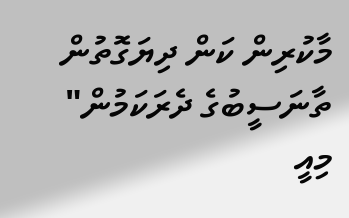މާކުރިން ކަން ދިޔަގޮތުން ތާނަސީބުގެ ދެރަކަމުން"
މިއީ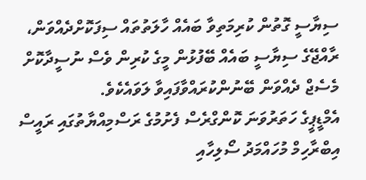ސިޔާސީ ގޮތުން ކުރިމަތިވާ ބައެއް ހާލަތުތައް ސިފަކޮށްދެއްވަން، ރާއްޖޭގެ ސިޔާސީ ބައެއް ބޭފުޅުން މީގެ ކުރިން ވެސް ނުސީދާކޮށް މެސެޖް ދެއްވަން ބޭނުންކުރައްވާފައިވާ ލަވައެކެވެ.
އެމްޑީޕީގެ ހަތަރުވަނަ ކޮންގްރެސް ފެށުމުގެ ރަސްމިއްޔާތުގައި ރައީސް އިބްރާހިމް މުހައްމަދު ސޯލިހާއި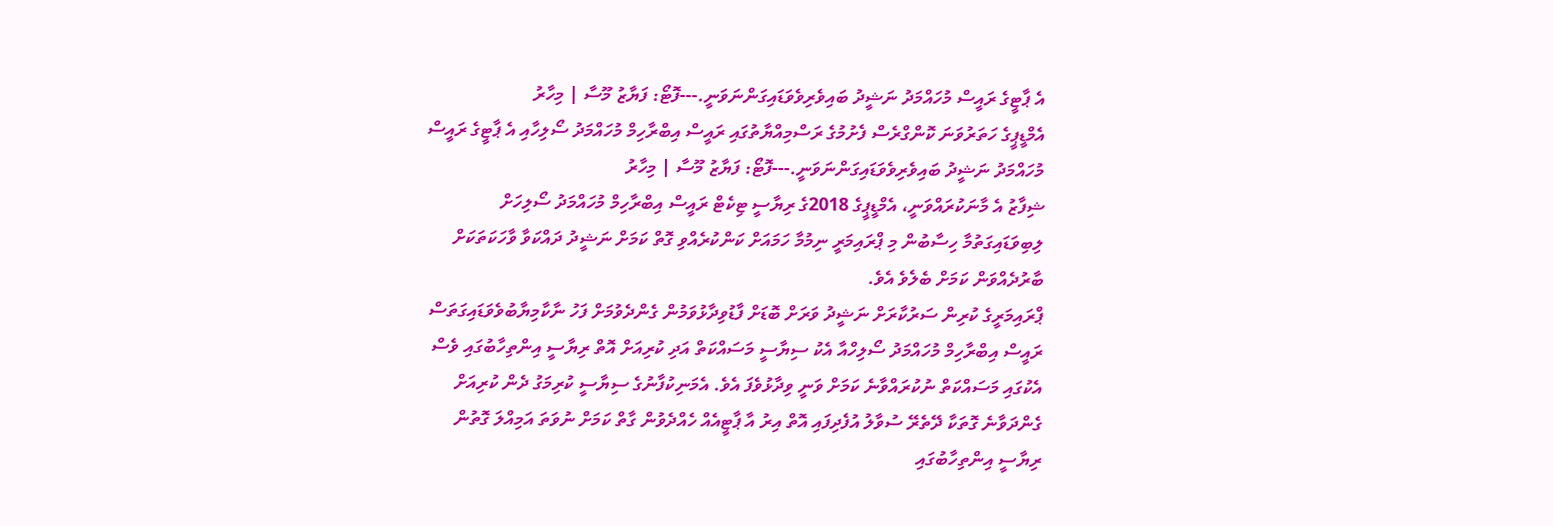އެ ޕާޓީގެ ރައީސް މުހައްމަދު ނަޝީދު ބައިވެރިވެވަޑައިގަންނަވަނީ.---ފޮޓޯ: ފަޔާޒު މޫސާ | މިހާރު
އެމްޑީޕީގެ ހަތަރުވަނަ ކޮންގްރެސް ފެށުމުގެ ރަސްމިއްޔާތުގައި ރައީސް އިބްރާހިމް މުހައްމަދު ސޯލިހާއި އެ ޕާޓީގެ ރައީސް މުހައްމަދު ނަޝީދު ބައިވެރިވެވަޑައިގަންނަވަނީ.---ފޮޓޯ: ފަޔާޒު މޫސާ | މިހާރު
ޝިފާޒު އެ މާނަކުރައްވަނީ، އެމްޑީޕީގެ 2018ގެ ރިޔާސީ ޓިކެޓް ރައީސް އިބްރާހިމް މުހައްމަދު ސޯލިހަށް ލިބިވަޑައިގަތުމާ ހިސާބުން މި ޕްރައިމަރީ ނިމުމާ ހަމައަށް ކަންކުރެއްވި ގޮތް ކަމަށް ނަޝީދު ދައްކަވާ ވާހަކަތަކަށް ބާރުދެއްވަން ކަމަށް ބެލެވެ އެވެ.
ޕްރައިމަރީގެ ކުރިން ސަރުކާރަށް ނަޝީދު ވަރަށް ބޮޑަށް ފާޑުވިދާޅުވަމުން ގެންދެވުމަށް ފަހު ނާކާމިޔާބުވެވަޑައިގަތަސް ރައީސް އިބްރާހިމް މުހައްމަދު ސޯލިހްއާ އެކު ސިޔާސީ މަސައްކަތް އަދި ކުރިއަށް އޮތް ރިޔާސީ އިންތިހާބުގައި ވެސް އެކުގައި މަސައްކަތް ނުކުރައްވާނެ ކަމަށް ވަނީ ވިދާޅުވެފަ އެވެ. އެމަނިކުފާނުގެ ސިޔާސީ ކުރިމަގު ދެން ކުރިއަށް ގެންދަވާނެ ގޮތަކާ ދޭތެރޭ ސުވާލު އުފެދިފައި އޮތް އިރު އާ ޕާޓީއެއް ހެއްދެވުން ގާތް ކަމަށް ނުވަތަ އަމިއްލަ ގޮތުން ރިޔާސީ އިންތިހާބުގައި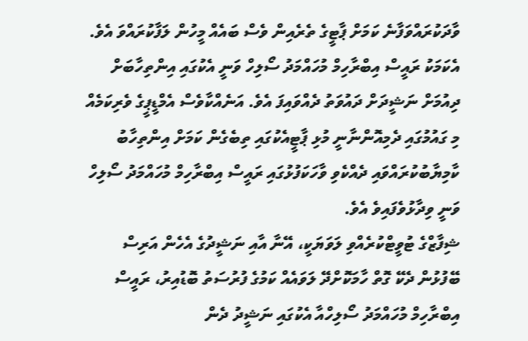ވާދަކުރައްވަފާނެ ކަމަށް ޕާޓީގެ ތެރެއިން ވެސް ބައެއް މީހުން ލަފާކުރައްވަ އެވެ.
އެކަމަކު ރައީސް އިބްރާހިމް މުހައްމަދު ސޯލިހް ވަނީ އެކުގައި އިންތިހާބަށް ދިއުމަށް ނަޝީދަށް ދައުވަތު ދެއްވައިފަ އެވެ. އަނެއްކާވެސް އެމްޑީޕީގެ ވެރިކަމެއް މި ގައުމުގައި ދެމިއޮންނާނީ މުޅި ޕާޓީއެކުގައި ތިބެގެން ކަމަށް އިންތިހާބު ކާމިޔާބުކުރައްވައި ދެއްކެވި ވާހަކަފުޅުގައި ރައީސް އިބްރާހިމް މުހައްމަދު ސޯލިހް ވަނީ ވިދާޅުވެފައިވެ އެވެ.
ޝިފާޒްގެ ޓުވީޓްކުރެއްވި ލަވަޔަކީ، އޭނާ އާއި ނަޝީދުގެ އެހެން އަރިސް ބޭފުޅުން ދެކޭ ގޮތް ހާމަކޮށްދޭ ލަވައެއް ކަމުގެ ފުރުސަތު ބޮޑުއިރު، ރައީސް އިބްރާހިމް މުހައްމަދު ސޯލިހްއާ އެކުގައި ނަޝީދު ދެން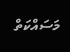މަސައްކަތް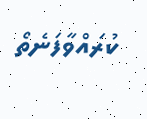ކުރައްވާފަނެތޯ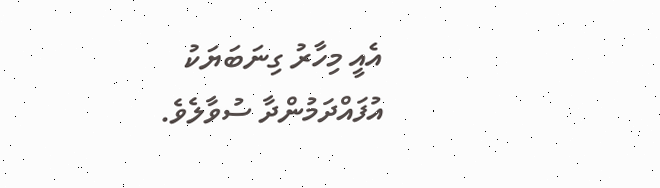އެއީ މިހާރު ގިނަބަޔަކު އުފައްދަމުންދާ ސުވާލެވެ.